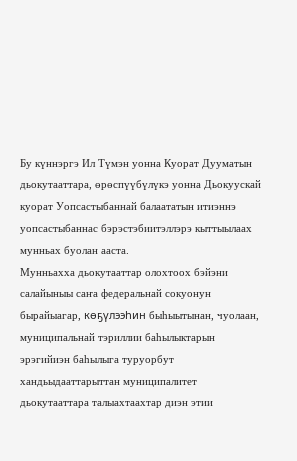Бу күннэргэ Ил Түмэн уонна Куорат Дууматын дьокутааттара, өрөспүүбүлүкэ уонна Дьокуускай куорат Уопсастыбаннай балаататын итиэннэ уопсастыбаннас бэрэстэбиитэллэрэ кыттыылаах мунньах буолан ааста.
Мунньахха дьокутааттар олохтоох бэйэни салайыныы саҥа федеральнай сокуонун бырайыагар, көҕүлээһин быһыытынан, чуолаан, муниципальнай тэриллии баһылыктарын эрэгийиэн баһылыга туруорбут хандьыдааттарыттан муниципалитет дьокутааттара талыахтаахтар диэн этии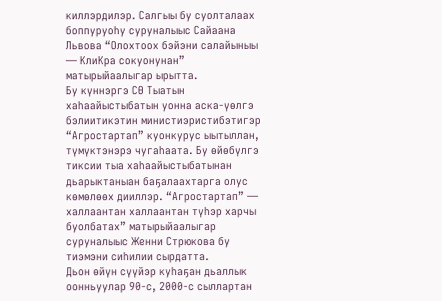киллэрдилэр. Салгыы бу суолталаах боппуруоһу суруналыыс Сайаана Львова “Олохтоох бэйэни салайыныы — КлиКра сокуонунан” матырыйаалыгар ырытта.
Бу күннэргэ СӨ Тыатын хаһаайыстыбатын уонна аска-үөлгэ бэлиитикэтин министиэристибэтигэр “Агростартап” куонкурус ыытыллан, түмүктэнэрэ чугаһаата. Бу өйөбүлгэ тиксии тыа хаһаайыстыбатынан дьарыктаныан баҕалаахтарга олус көмөлөөх дииллэр. “Агростартап” — халлаантан халлаантан түһэр харчы буолбатах” матырыйаалыгар суруналыыс Женни Стрюкова бу тиэмэни сиһилии сырдатта.
Дьон өйүн сүүйэр куһаҕан дьаллык оонньуулар 90-с, 2000-с сыллартан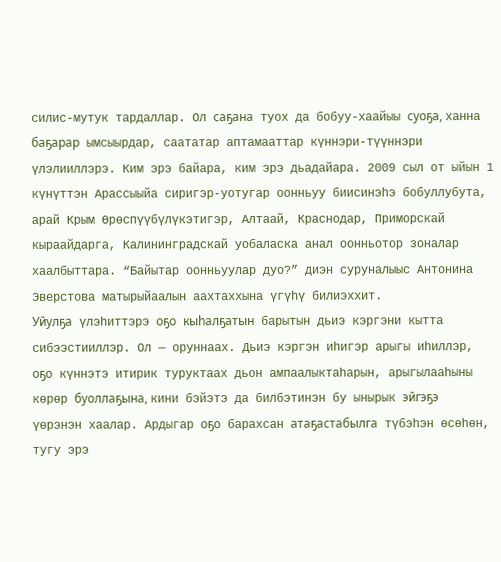силис-мутук тардаллар. Ол саҕана туох да бобуу-хаайыы суоҕа, ханна баҕарар ымсыырдар, саататар аптамааттар күннэри-түүннэри үлэлииллэрэ. Ким эрэ байара, ким эрэ дьадайара. 2009 сыл от ыйын 1 күнүттэн Арассыыйа сиригэр-уотугар оонньуу биисинэһэ бобуллубута, арай Крым Өрөспүүбүлүкэтигэр, Алтаай, Краснодар, Приморскай кыраайдарга, Калининградскай уобаласка анал оонньотор зоналар хаалбыттара. “Байытар оонньуулар дуо?” диэн суруналыыс Антонина Эверстова матырыйаалын аахтаххына үгүһү билиэххит.
Уйулҕа үлэһиттэрэ оҕо кыһалҕатын барытын дьиэ кэргэни кытта сибээстииллэр. Ол — оруннаах. Дьиэ кэргэн иһигэр арыгы иһиллэр, оҕо күннэтэ итирик туруктаах дьон ампаалыктаһарын, арыгылааһыны көрөр буоллаҕына, кини бэйэтэ да билбэтинэн бу ынырык эйгэҕэ үөрэнэн хаалар. Ардыгар оҕо барахсан атаҕастабылга түбэһэн өсөһөн, тугу эрэ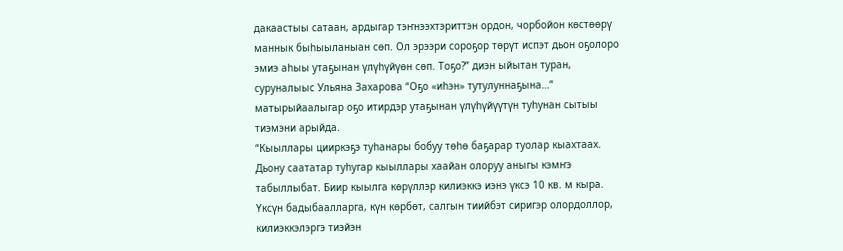дакаастыы сатаан, ардыгар тэҥнээхтэриттэн ордон, чорбойон көстөөрү маннык быһыыланыан сөп. Ол эрээри сороҕор төрүт испэт дьон оҕолоро эмиэ аһыы утаҕынан үлүһүйүөн сөп. Тоҕо?” диэн ыйытан туран, суруналыыс Ульяна Захарова “Оҕо «иһэн» тутулуннаҕына…” матырыйаалыгар оҕо итирдэр утаҕынан үлүһүйүүтүн туһунан сытыы тиэмэни арыйда.
“Кыыллары цииркэҕэ туһанары бобуу төһө баҕарар туолар кыахтаах. Дьону саататар туһугар кыыллары хаайан олоруу аныгы кэмҥэ табыллыбат. Биир кыылга көрүллэр килиэккэ иэнэ үксэ 10 кв. м кыра. Үксүн бадыбаалларга, күн көрбөт, салгын тиийбэт сиригэр олордоллор, килиэккэлэргэ тиэйэн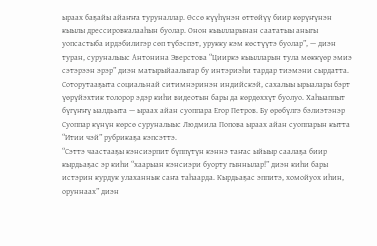ыраах баҕайы айаҥҥа туруналлар. Өссө күүһүнэн өттөйүү биир көрүҥүнэн кыылы дрессировкалааһын буолар. Онон кыылларынан саататыы аныгы уопсастыба ирдэбилигэр сөп түбэспэт, урукку кэм көстүүтэ буолар”, — диэн туран, суруналыыс Антонина Эверстова “Цииркэ кыылларын тула мөккүөр эмиэ сэтэрээн эрэр” диэн матырыйаалыгар бу интэриэһи тардар тиэмэни сырдатта.
Соторутааҕыта социальнай ситимнэринэн индийскэй, сахалыы ырыалары бэрт үөрүйэхтик толорор эдэр киһи видеотын бары да көрдөххүт буолуо. Хаһыаппыт бүгүҥҥү ыалдьыта — ыраах айан суоппара Егор Петров. Бу өрөбүлгэ бэлиэтэнэр Суоппар күнүн көрсө суруналыыс Людмила Попова ыраах айан суоппарын кытта “Итии чэй” рубрикаҕа кэпсэттэ.
“Сэттэ чаастааҕы кэнсиэрпит бүппүтүн кэннэ таҥас ыйыыр саалаҕа биир кырдьаҕас эр киһи “хаарыан кэнсиэри буорту гыннылар!” диэн киһи бары истэрин курдук улаханнык саҥа таһаарда. Кырдьаҕас эппитэ, хомойуох иһин, оруннаах” диэн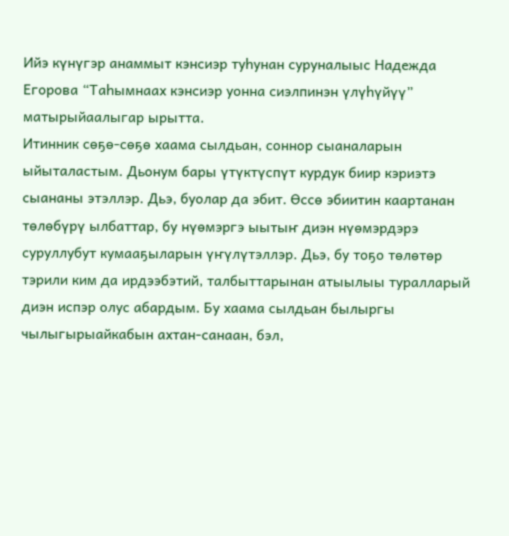Ийэ күнүгэр анаммыт кэнсиэр туһунан суруналыыс Надежда Егорова “Таһымнаах кэнсиэр уонна сиэлпинэн үлүһүйүү” матырыйаалыгар ырытта.
Итинник сөҕө-сөҕө хаама сылдьан, соннор сыаналарын ыйыталастым. Дьонум бары үтүктүспүт курдук биир кэриэтэ сыананы этэллэр. Дьэ, буолар да эбит. Өссө эбиитин каартанан төлөбүрү ылбаттар, бу нүөмэргэ ыытыҥ диэн нүөмэрдэрэ суруллубут кумааҕыларын үҥүлүтэллэр. Дьэ, бу тоҕо төлөтөр тэрили ким да ирдээбэтий, талбыттарынан атыылыы туралларый диэн испэр олус абардым. Бу хаама сылдьан былыргы чылыгырыайкабын ахтан-санаан, бэл,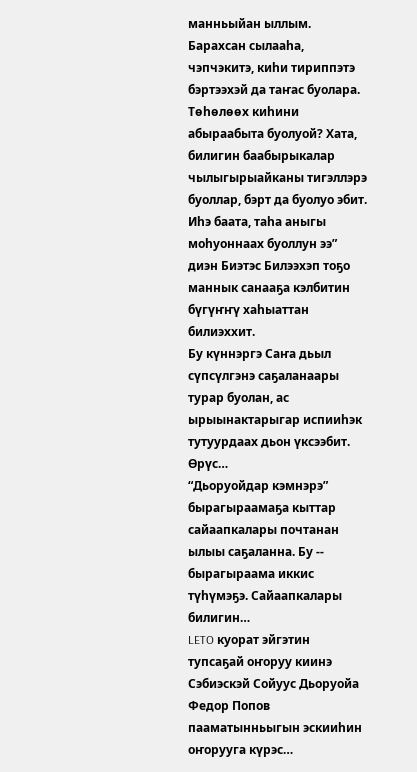манньыйан ыллым. Барахсан сылааһа, чэпчэкитэ, киһи тириппэтэ бэртээхэй да таҥас буолара. Төһөлөөх киһини абыраабыта буолуой? Хата, билигин баабырыкалар чылыгырыайканы тигэллэрэ буоллар, бэрт да буолуо эбит. Иһэ баата, таһа аныгы моһуоннаах буоллун ээ” диэн Биэтэс Билээхэп тоҕо маннык санааҕа кэлбитин бүгүҥҥү хаһыаттан билиэххит.
Бу күннэргэ Саҥа дьыл сүпсүлгэнэ саҕаланаары турар буолан, ас ырыынактарыгар испииһэк тутуурдаах дьон үксээбит. Өрүс…
“Дьоруойдар кэмнэрэ” бырагыраамаҕа кыттар сайаапкалары почтанан ылыы саҕаланна. Бу -- бырагыраама иккис түһүмэҕэ. Сайаапкалары билигин…
LETO куорат эйгэтин тупсаҕай оҥоруу киинэ Сэбиэскэй Сойуус Дьоруойа Федор Попов пааматынньыгын эскииһин оҥорууга күрэс…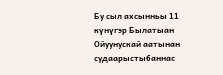Бу сыл ахсынньы 11 күнүгэр Былатыан Ойуунускай аатынан судаарыстыбаннас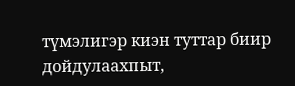түмэлигэр киэн туттар биир дойдулаахпыт,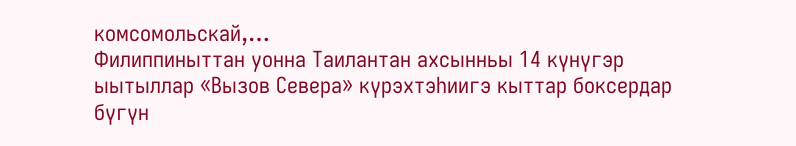комсомольскай,…
Филиппиныттан уонна Таилантан ахсынньы 14 күнүгэр ыытыллар «Вызов Севера» күрэхтэһиигэ кыттар боксердар бүгүн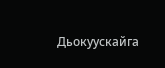Дьокуускайга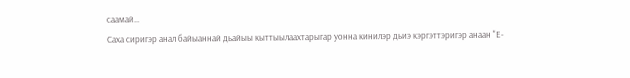саамай…
Саха сиригэр анал байыаннай дьайыы кыттыылаахтарыгар уонна кинилэр дьиэ кэргэттэригэр анаан "Е-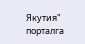Якутия" порталга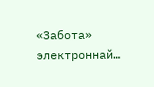«Забота» электроннай…